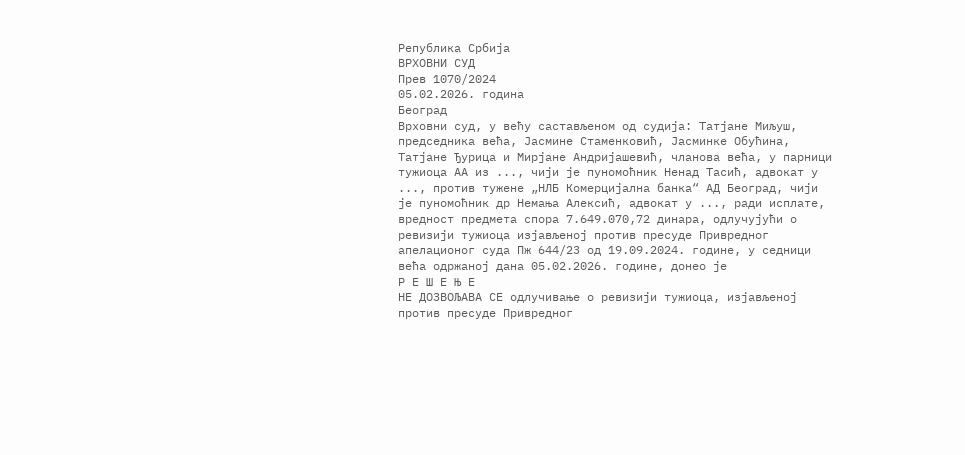Република Србија
ВРХОВНИ СУД
Прев 1070/2024
05.02.2026. година
Београд
Врховни суд, у већу састављеном од судија: Татјане Миљуш, председника већа, Јасмине Стаменковић, Јасминке Обућина, Татјане Ђурица и Мирјане Андријашевић, чланова већа, у парници тужиоца АА из ..., чији је пуномоћник Ненад Тасић, адвокат у ..., против тужене „НЛБ Комерцијална банка“ АД Београд, чији је пуномоћник др Немања Алексић, адвокат у ..., ради исплате, вредност предмета спора 7.649.070,72 динара, одлучујући о ревизији тужиоца изјављеној против пресуде Привредног апелационог суда Пж 644/23 од 19.09.2024. године, у седници већа одржаној дана 05.02.2026. године, донео је
Р Е Ш Е Њ Е
НЕ ДОЗВОЉАВА СЕ одлучивање о ревизији тужиоца, изјављеној против пресуде Привредног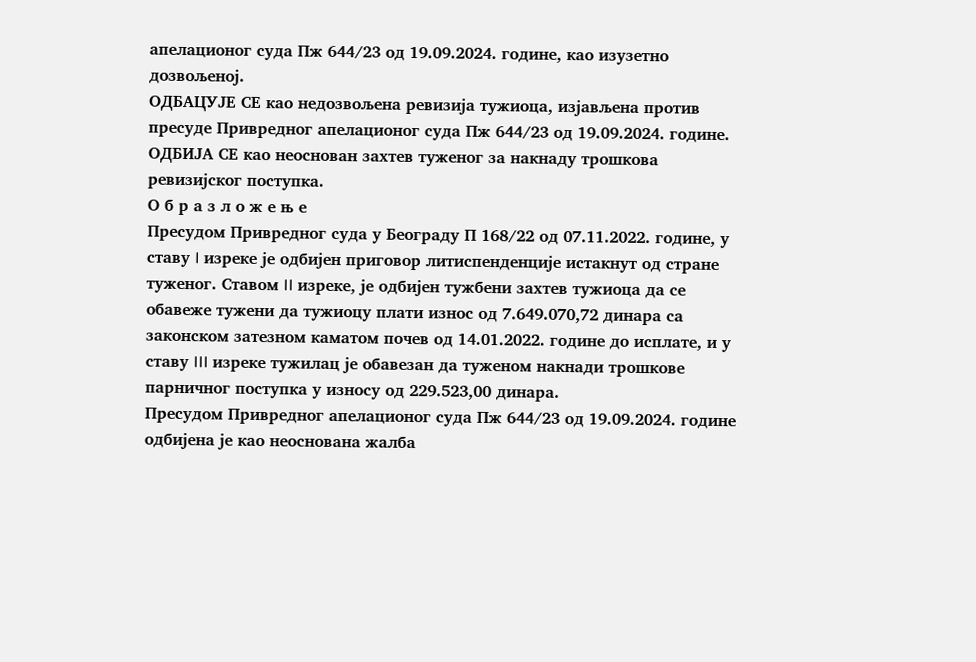апелационог суда Пж 644/23 од 19.09.2024. године, као изузетно дозвољеној.
ОДБАЦУЈЕ СЕ као недозвољена ревизија тужиоца, изјављена против пресуде Привредног апелационог суда Пж 644/23 од 19.09.2024. године.
ОДБИЈА СЕ као неоснован захтев туженог за накнаду трошкова ревизијског поступка.
О б р а з л о ж е њ е
Пресудом Привредног суда у Београду П 168/22 од 07.11.2022. године, у ставу I изреке је одбијен приговор литиспенденције истакнут од стране туженог. Ставом II изреке, је одбијен тужбени захтев тужиоца да се обавеже тужени да тужиоцу плати износ од 7.649.070,72 динара са законском затезном каматом почев од 14.01.2022. године до исплате, и у ставу III изреке тужилац је обавезан да туженом накнади трошкове парничног поступка у износу од 229.523,00 динара.
Пресудом Привредног апелационог суда Пж 644/23 од 19.09.2024. године одбијена је као неоснована жалба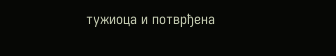тужиоца и потврђена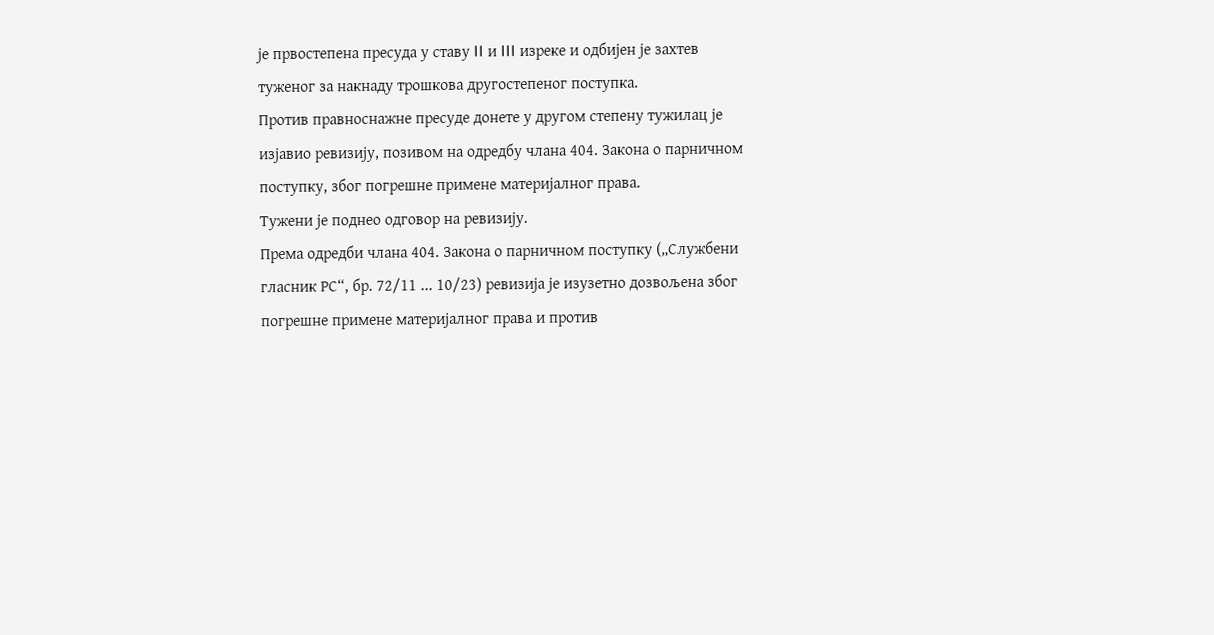је првостепена пресуда у ставу II и III изреке и одбијен је захтев туженог за накнаду трошкова другостепеног поступка.
Против правноснажне пресуде донете у другом степену тужилац је изјавио ревизију, позивом на одредбу члана 404. Закона о парничном поступку, због погрешне примене материјалног права.
Тужени је поднео одговор на ревизију.
Према одредби члана 404. Закона о парничном поступку („Службени гласник РС“, бр. 72/11 ... 10/23) ревизија је изузетно дозвољена због погрешне примене материјалног права и против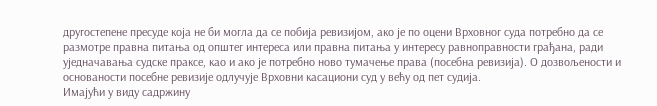другостепене пресуде која не би могла да се побија ревизијом, ако је по оцени Врховног суда потребно да се размотре правна питања од општег интереса или правна питања у интересу равноправности грађана, ради уједначавања судске праксе, као и ако је потребно ново тумачење права (посебна ревизија). О дозвољености и основаности посебне ревизије одлучује Врховни касациони суд у већу од пет судија.
Имајући у виду садржину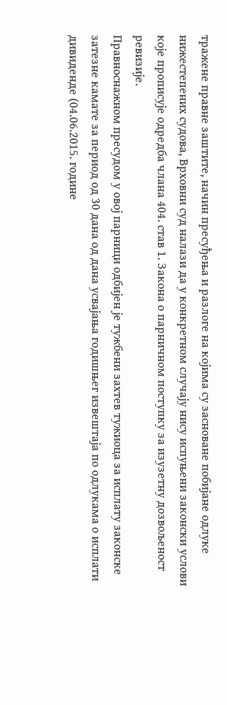тражене правне заштите, начин пресуђења и разлоге на којима су засноване побијане одлуке нижестепених судова, Врховни суд налази да у конкретном случају нису испуњени законски услови које прописује одредба члана 404. став 1. Закона о парничном поступку за изузетну дозвољеност ревизије.
Правноснажном пресудом у овој парници одбијен је тужбени захтев тужиоца за исплату законске затезне камате за период од 30 дана од дана усвајања годишњег извештаја по одлукама о исплати дивиденде (04.06.2015. године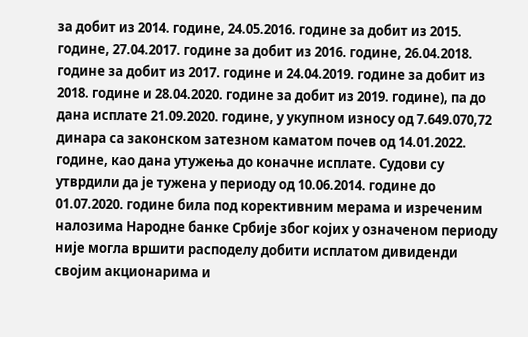за добит из 2014. године, 24.05.2016. године за добит из 2015. године, 27.04.2017. године за добит из 2016. године, 26.04.2018. године за добит из 2017. године и 24.04.2019. године за добит из 2018. године и 28.04.2020. године за добит из 2019. године), па до дана исплате 21.09.2020. године, у укупном износу од 7.649.070,72 динара са законском затезном каматом почев од 14.01.2022. године, као дана утужења до коначне исплате. Судови су утврдили да је тужена у периоду од 10.06.2014. године до 01.07.2020. године била под корективним мерама и изреченим налозима Народне банке Србије због којих у означеном периоду није могла вршити расподелу добити исплатом дивиденди својим акционарима и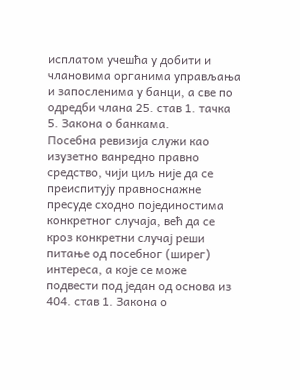исплатом учешћа у добити и члановима органима управљања и запосленима у банци, а све по одредби члана 25. став 1. тачка 5. Закона о банкама.
Посебна ревизија служи као изузетно ванредно правно средство, чији циљ није да се преиспитују правноснажне пресуде сходно појединостима конкретног случаја, већ да се кроз конкретни случај реши питање од посебног (ширег) интереса, а које се може подвести под један од основа из 404. став 1. Закона о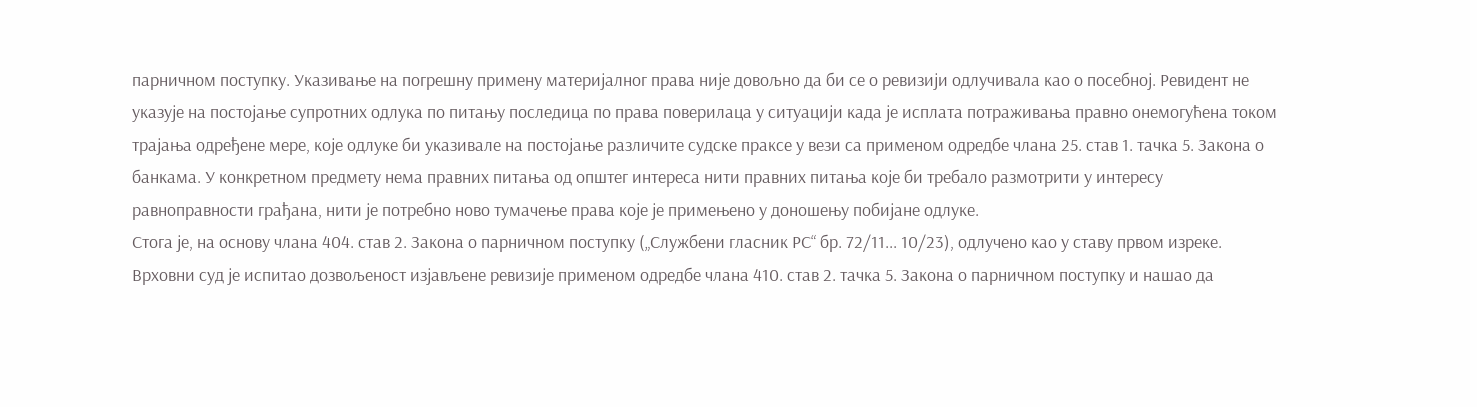парничном поступку. Указивање на погрешну примену материјалног права није довољно да би се о ревизији одлучивала као о посебној. Ревидент не указује на постојање супротних одлука по питању последица по права поверилаца у ситуацији када је исплата потраживања правно онемогућена током трајања одређене мере, које одлуке би указивале на постојање различите судске праксе у вези са применом одредбе члана 25. став 1. тачка 5. Закона о банкама. У конкретном предмету нема правних питања од општег интереса нити правних питања које би требало размотрити у интересу равноправности грађана, нити је потребно ново тумачење права које је примењено у доношењу побијане одлуке.
Стога је, на основу члана 404. став 2. Закона о парничном поступку („Службени гласник РС“ бр. 72/11... 10/23), одлучено као у ставу првом изреке.
Врховни суд је испитао дозвољеност изјављене ревизије применом одредбе члана 410. став 2. тачка 5. Закона о парничном поступку и нашао да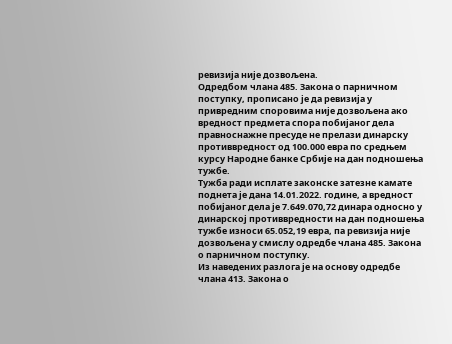ревизија није дозвољена.
Одредбом члана 485. Закона о парничном поступку, прописано је да ревизија у привредним споровима није дозвољена ако вредност предмета спора побијаног дела правноснажне пресуде не прелази динарску противвредност од 100.000 евра по средњем курсу Народне банке Србије на дан подношења тужбе.
Тужба ради исплате законске затезне камате поднета је дана 14.01.2022. године, а вредност побијаног дела је 7.649.070,72 динара односно у динарској противвредности на дан подношења тужбе износи 65.052,19 евра, па ревизија није дозвољена у смислу одредбе члана 485. Закона о парничном поступку.
Из наведених разлога је на основу одредбе члана 413. Закона о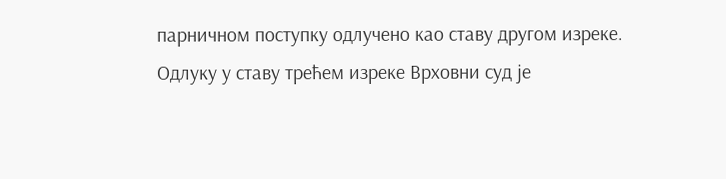парничном поступку одлучено као ставу другом изреке.
Одлуку у ставу трећем изреке Врховни суд је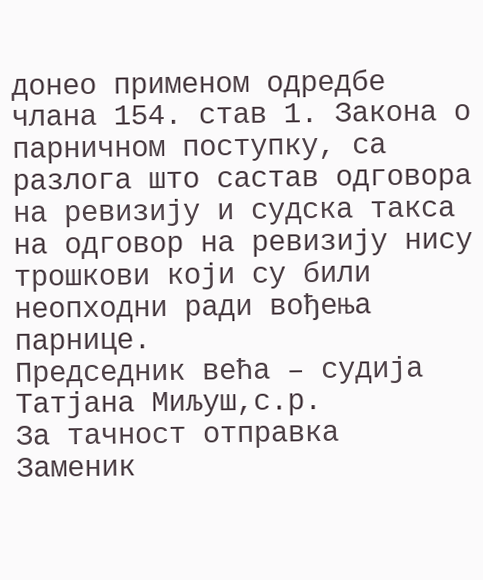донео применом одредбе члана 154. став 1. Закона о парничном поступку, са разлога што састав одговора на ревизију и судска такса на одговор на ревизију нису трошкови који су били неопходни ради вођења парнице.
Председник већа – судија
Татјана Миљуш,с.р.
За тачност отправка
Заменик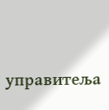управитеља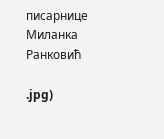писарнице
Миланка Ранковић

.jpg)